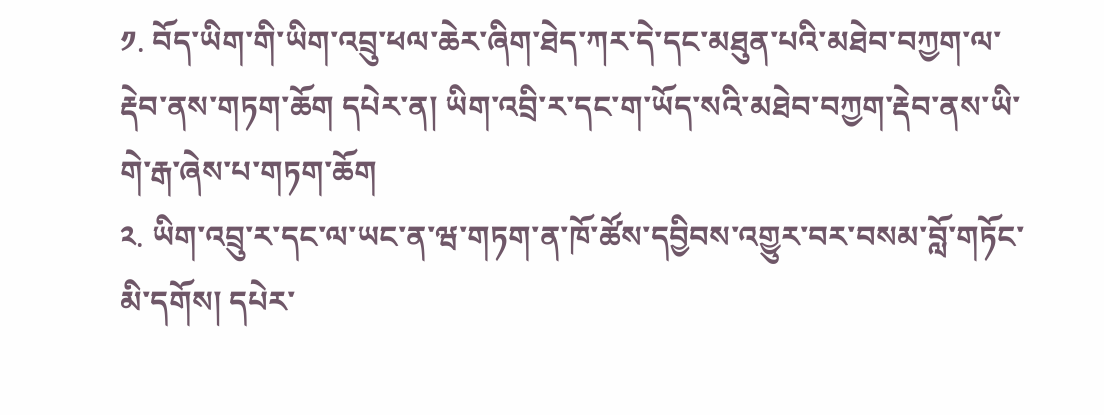༡. བོད་ཡིག་གི་ཡིག་འབྲུ་ཕལ་ཆེར་ཞིག་ཐེད་ཀར་དེ་དང་མཐུན་པའི་མཐེབ་བཀྱག་ལ་རྡེབ་ནས་གཏག་ཆོག དཔེར་ན། ཡིག་འབྲི་ར་དང་ག་ཡོད་སའི་མཐེབ་བཀྱག་རྡེབ་ནས་ཡི་གེ་རྒ་ཞེས་པ་གཏག་ཆོག
༢. ཡིག་འབྲུ་ར་དང་ལ་ཡང་ན་ཝ་གཏག་ན་ཁོ་ཚོས་དབྱིབས་འགྱུར་བར་བསམ་བློ་གཏོང་མི་དགོས། དཔེར་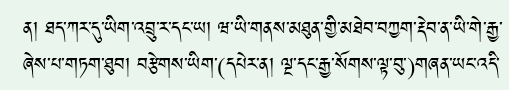ན། ཐད་ཀར་དུ་ཡིག་འབྲུ་ར་དང་ཡ། ཝ་ཡི་གནས་མཐུན་གྱི་མཐེབ་བཀྱག་རྡེབ་ན་ཡི་གེ་རྒྱ་ཞེས་པ་གཏག་ཐུབ། བརྩེགས་ཡིག་(དཔེར་ན། ལྔ་དང་རྒྱ་སོགས་ལྟ་བུ་)གཞན་ཡང་འདི་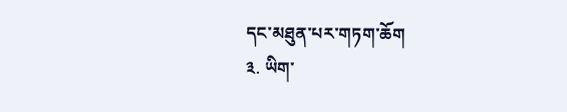དང་མཐུན་པར་གཏག་ཆོག
༣. ཡིག་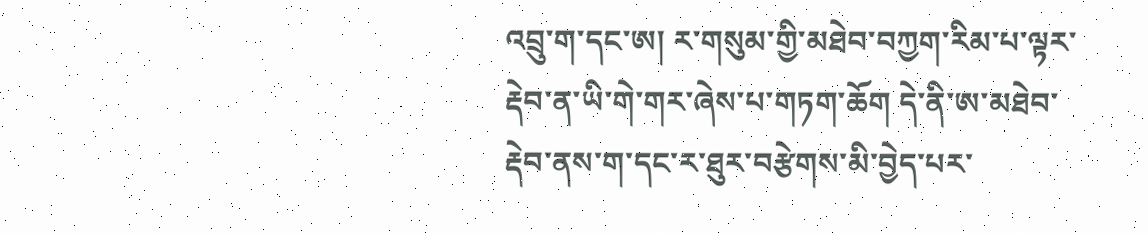འབྲུ་ག་དང་ཨ། ར་གསུམ་གྱི་མཐེབ་བཀྱག་རིམ་པ་ལྟར་རྡེབ་ན་ཡི་གེ་གར་ཞེས་པ་གཏག་ཆོག དེ་ནི་ཨ་མཐེབ་རྡེབ་ནས་ག་དང་ར་ཐུར་བརྩེགས་མི་བྱེད་པར་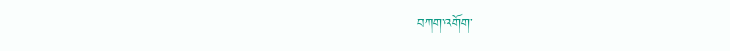བཀག་འགོག་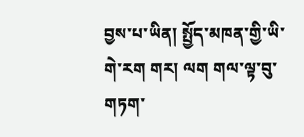བྱས་པ་ཡིན། སྤྱོད་མཁན་གྱི་ཡི་གེ་རག གར། ལག གལ་ལྟ་བུ་གཏག་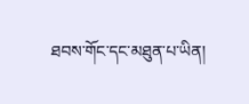ཐབས་གོང་དང་མཐུན་པ་ཡིན།